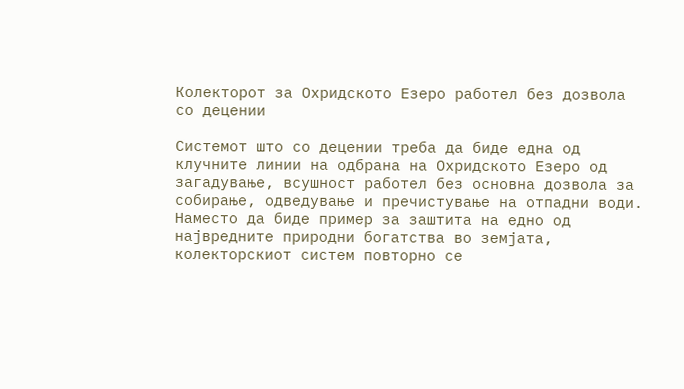Колекторот за Охридското Езеро работел без дозвола со децении

Системот што со децении треба да биде една од клучните линии на одбрана на Охридското Езеро од загадување, всушност работел без основна дозвола за собирање, одведување и пречистување на отпадни води. Наместо да биде пример за заштита на едно од највредните природни богатства во земјата, колекторскиот систем повторно се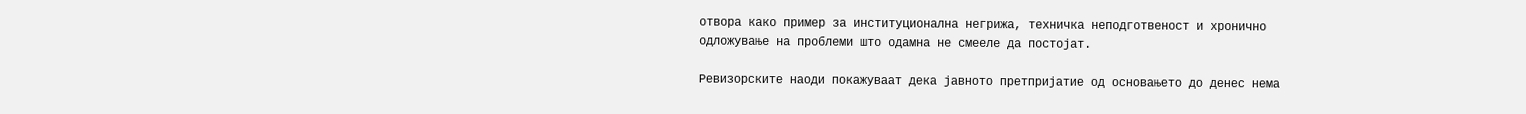отвора како пример за институционална негрижа, техничка неподготвеност и хронично одложување на проблеми што одамна не смееле да постојат.

Ревизорските наоди покажуваат дека јавното претпријатие од основањето до денес нема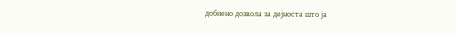добиено дозвола за дејноста што ја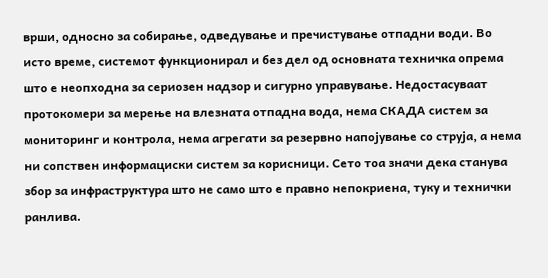врши, односно за собирање, одведување и пречистување отпадни води. Во исто време, системот функционирал и без дел од основната техничка опрема што е неопходна за сериозен надзор и сигурно управување. Недостасуваат протокомери за мерење на влезната отпадна вода, нема СКАДА систем за мониторинг и контрола, нема агрегати за резервно напојување со струја, а нема ни сопствен информациски систем за корисници. Сето тоа значи дека станува збор за инфраструктура што не само што е правно непокриена, туку и технички ранлива.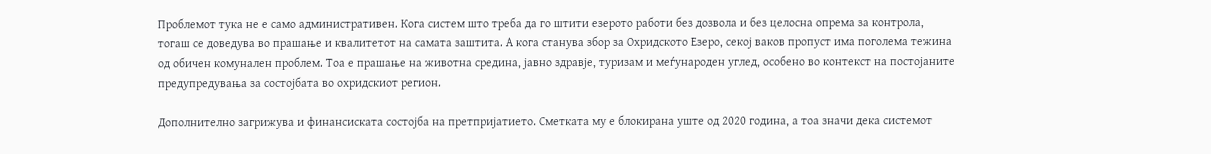Проблемот тука не е само административен. Кога систем што треба да го штити езерото работи без дозвола и без целосна опрема за контрола, тогаш се доведува во прашање и квалитетот на самата заштита. А кога станува збор за Охридското Езеро, секој ваков пропуст има поголема тежина од обичен комунален проблем. Тоа е прашање на животна средина, јавно здравје, туризам и меѓународен углед, особено во контекст на постојаните предупредувања за состојбата во охридскиот регион.

Дополнително загрижува и финансиската состојба на претпријатието. Сметката му е блокирана уште од 2020 година, а тоа значи дека системот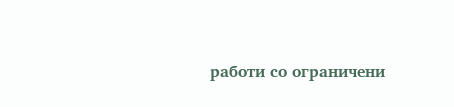работи со ограничени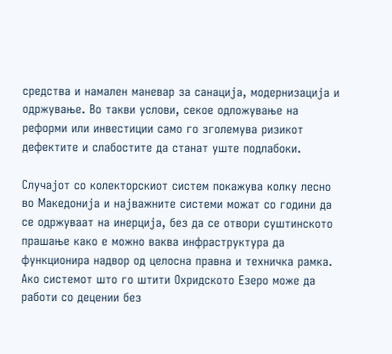средства и намален маневар за санација, модернизација и одржување. Во такви услови, секое одложување на реформи или инвестиции само го зголемува ризикот дефектите и слабостите да станат уште подлабоки.

Случајот со колекторскиот систем покажува колку лесно во Македонија и најважните системи можат со години да се одржуваат на инерција, без да се отвори суштинското прашање како е можно ваква инфраструктура да функционира надвор од целосна правна и техничка рамка. Ако системот што го штити Охридското Езеро може да работи со децении без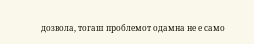дозвола, тогаш проблемот одамна не е само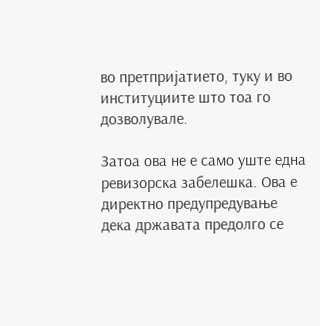во претпријатието, туку и во институциите што тоа го дозволувале.

Затоа ова не е само уште една ревизорска забелешка. Ова е директно предупредување дека државата предолго се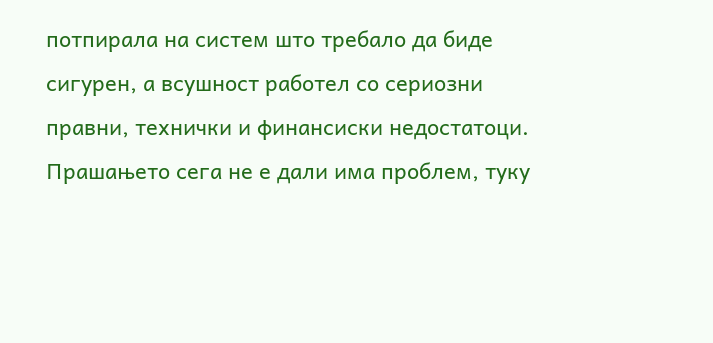потпирала на систем што требало да биде сигурен, а всушност работел со сериозни правни, технички и финансиски недостатоци. Прашањето сега не е дали има проблем, туку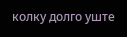колку долго уште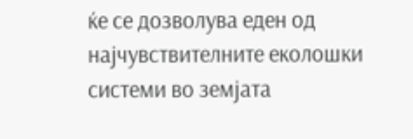ќе се дозволува еден од најчувствителните еколошки системи во земјата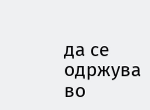да се одржува во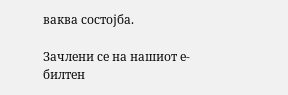ваква состојба.

Зачлени се на нашиот е-билтен